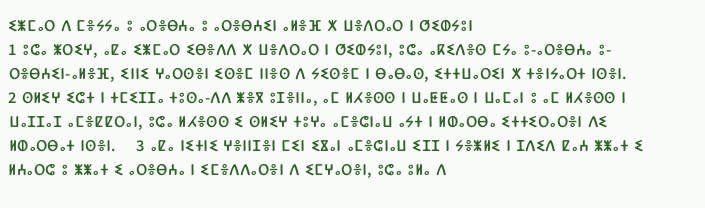ⵉⵥⵎⴰⵔ ⴷ ⵎⴻⵢⵢⴰ ⵓ ⴰⵔⴻⴱⵄⴰ ⵓ ⴰⵔⴻⴱⵄⵉⵏ ⴰⵍⴻⴼ ⵅ ⵡⴻⴷⵔⴰⵔ ⵏ ⵚⵉⵀⵢⵓⵏ
1 ⵓⵛⴰ ⵥⵔⵉⵖ, ⴰⵇⴰ ⵉⵥⵎⴰⵔ ⵉⴱⴻⴷⴷ ⵅ ⵡⴻⴷⵔⴰⵔ ⵏ ⵚⵉⵀⵢⵓⵏ, ⵓⵛⴰ ⴰⴽⵉⴷⴻⵙ ⵎⵢⴰ ⵓ-ⴰⵔⴻⴱⵄⴰ ⵓ-ⵔⴻⴱⵄⵉⵏ-ⴰⵍⴻⴼ, ⵉⵏⵏⵉ ⵖⴰⵔⵙⴻⵏ ⵉⵙⴻⵎ ⵏⵏⴻⵙ ⴷ ⵢⵉⵙⴻⵎ ⵏ ⴱⴰⴱⴰⵙ, ⵉⵜⵜⵡⴰⵔⵉⵏ ⵅ ⵜⴻⵏⵢⴰⵔⵜ ⵏⵙⴻⵏ.
2 ⵙⵍⵉⵖ ⵉⵛⵜ ⵏ ⵜⵎⵉⵊⵊⴰ ⵜⵓⵙⴰ-ⴷⴷ ⵥⴻⴳ ⵓⵊⴻⵏⵏⴰ, ⴰⵎ ⵍⵃⴻⵙⵙ ⵏ ⵡⴰⵟⵟⴰⵙ ⵏ ⵡⴰⵎⴰⵏ ⵓ ⴰⵎ ⵍⵃⴻⵙⵙ ⵏ ⵡⴰⵊⵊⴰⵊ ⴰⵎⴻⵇⵇⵔⴰⵏ, ⵓⵛⴰ ⵍⵃⴻⵙⵙ ⵉ ⵙⵍⵉⵖ ⵜⵓⵖⴰ ⴰⵎⴻⵛⵏⴰⵡ ⴰⵢⵜ ⵏ ⵍⵀⴰⵔⴱⴰ ⵉⵜⵜⵉⵔⴰⵔⴻⵏ ⴷⵉ ⵍⵀⴰⵔⴱⴰⵜ ⵏⵙⴻⵏ.    3 ⴰⵇⴰ ⵏⵉⵜⵏⵉ ⵖⴻⵏⵏⵊⴻⵏ ⵎⵉⵏ ⵉⴵⴰⵏ ⴰⵎⴻⵛⵏⴰⵡ ⵉⵊⵊ ⵏ ⵢⴻⵥⵍⵉ ⵏ ⵊⴷⵉⴷ ⵇⴰⵄ ⵥⵥⴰⵜ ⵉ ⵍⵄⴰⵔⵛ ⵓ ⵥⵥⴰⵜ ⵉ ⴰⵔⴻⴱⵄⴰ ⵏ ⵉⵎⴻⴷⴷⴰⵔⴻⵏ ⴷ ⵉⵎⵖⴰⵔⴻⵏ, ⵓⵛⴰ ⵓⵍⴰ ⴷ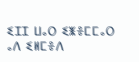ⵉⵊⵊ ⵡⴰⵔ ⵉⵥⴻⵎⵎⴰⵔ ⴰⴷ ⵉⵍⵎⴻⴷ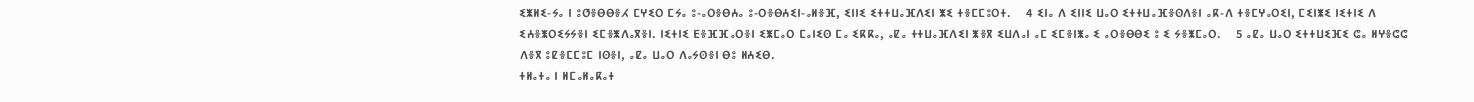ⵉⵥⵍⵉ-ⵢⴰ ⵏ ⵓⵚⴻⴱⴱⴻⵃ ⵎⵖⵉⵔ ⵎⵢⴰ ⵓ-ⴰⵔⴻⴱⵄⴰ ⵓ-ⵔⴻⴱⵄⵉⵏ-ⴰⵍⴻⴼ, ⵉⵏⵏⵉ ⵉⵜⵜⵡⴰⴼⴷⵉⵏ ⵥⵉ ⵜⴻⵎⵎⵓⵔⵜ.    4 ⵉⵏⴰ ⴷ ⵉⵏⵏⵉ ⵡⴰⵔ ⵉⵜⵜⵡⴰⴼⴻⵙⴷⴻⵏ ⴰⴽ-ⴷ ⵜⴻⵎⵖⴰⵔⵉⵏ, ⵎⵉⵏⵥⵉ ⵏⵉⵜⵏⵉ ⴷ ⵉⵄⴻⵥⵔⵉⵢⵢⴻⵏ ⵉⵎⴻⵥⴷⴰⴳⴻⵏ. ⵏⵉⵜⵏⵉ ⴹⴻⴼⴼⴰⵔⴻⵏ ⵉⵥⵎⴰⵔ ⵎⴰⵏⵉⵙ ⵎⴰ ⵉⴽⴽⴰ, ⴰⵇⴰ ⵜⵜⵡⴰⴼⴷⵉⵏ ⵥⴻⴳ ⵉⵡⴷⴰⵏ ⴰⵎ ⵉⵎⴻⵏⵥⴰ ⵉ ⴰⵔⴻⴱⴱⵉ ⵓ ⵉ ⵢⴻⵥⵎⴰⵔ.    5 ⴰⵇⴰ ⵡⴰⵔ ⵉⵜⵜⵡⵉⴼⵉ ⵛⴰ ⵍⵖⴻⵛⵛ ⴷⴻⴳ ⵓⵇⴻⵎⵎⵓⵎ ⵏⵙⴻⵏ, ⴰⵇⴰ ⵡⴰⵔ ⴷⴰⵢⵙⴻⵏ ⴱⵓ ⵍⵄⵉⴱ.
ⵜⵍⴰⵜⴰ ⵏ ⵍⵎⴰⵍⴰⴽⴰⵜ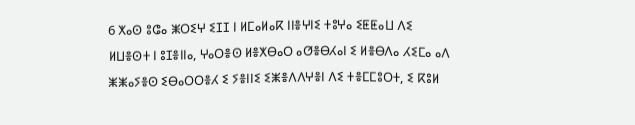6 ⵅⴰⵙ ⵓⵛⴰ ⵥⵔⵉⵖ ⵉⵊⵊ ⵏ ⵍⵎⴰⵍⴰⴽ ⵏⵏⴻⵖⵏⵉ ⵜⵓⵖⴰ ⵉⵟⵟⴰⵡ ⴷⵉ ⵍⵡⴻⵙⵜ ⵏ ⵓⵊⴻⵏⵏⴰ, ⵖⴰⵔⴻⵙ ⵍⴻⵅⴱⴰⵔ ⴰⵚⴻⴱⵃⴰⵏ ⵉ ⵍⴻⴱⴷⴰ ⵃⵉⵎⴰ ⴰⴷ ⵥⵥⴰⵢⴻⵙ ⵉⴱⴰⵔⵔⴻⵃ ⵉ ⵢⴻⵏⵏⵉ ⵉⵥⴻⴷⴷⵖⴻⵏ ⴷⵉ ⵜⴻⵎⵎⵓⵔⵜ, ⵉ ⴽⵓⵍ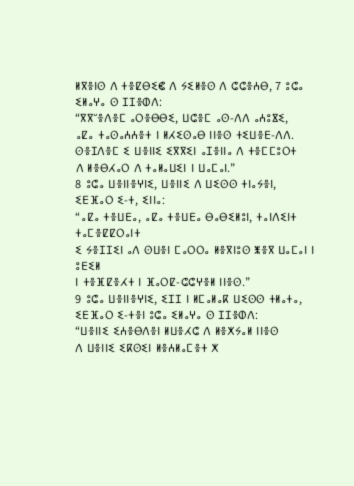ⵍⴳⴻⵏⵙ ⴷ ⵜⴻⵇⴱⵉⵞ ⴷ ⵢⵉⵍⴻⵙ ⴷ ⵛⵛⴻⵄⴱ, 7 ⵓⵛⴰ ⵉⵍⴰⵖⴰ ⵙ ⵊⵊⴻⵀⴷ:
“ⴳⴳⵯⴻⴷⴻⵎ ⴰⵔⴻⴱⴱⵉ, ⵡⵛⴻⵎ ⴰⵙ-ⴷⴷ ⴰⵄⵓⴵⵉ,
ⴰⵇⴰ ⵜⴰⵙⴰⵄⵄⴻⵜ ⵏ ⵍⵃⵉⵙⴰⴱ ⵏⵏⴻⵙ ⵜⵉⵡⴻⴹ-ⴷⴷ.
ⵙⴻⵊⴷⴻⵎ ⵉ ⵡⴻⵏⵏⵉ ⵉⴳⴳⵉⵏ ⴰⵊⴻⵏⵏⴰ ⴷ ⵜⴻⵎⵎⵓⵔⵜ
ⴷ ⵍⴻⴱⵃⴰⵔ ⴷ ⵜⴰⵍⴰⵡⵉⵏ ⵏ ⵡⴰⵎⴰⵏ.”
8 ⵓⵛⴰ ⵡⴻⵏⵏⴻⵖⵏⵉ, ⵡⴻⵏⵏⵉ ⴷ ⵡⵉⵙⵙ ⵜⵏⴰⵢⴻⵏ, ⵉⴹⴼⴰⵔ ⵉ-ⵜ, ⵉⵏⵏⴰ:
“ⴰⵇⴰ ⵜⴻⵡⴹⴰ, ⴰⵇⴰ ⵜⴻⵡⴹⴰ ⴱⴰⴱⵉⵍⵓⵏ, ⵜⴰⵏⴷⵉⵏⵜ ⵜⴰⵎⴻⵇⵇⵔⴰⵏⵜ
ⵉ ⵢⴻⵊⵊⵉⵏ ⴰⴷ ⵙⵡⴻⵏ ⵎⴰⵔⵔⴰ ⵍⴻⴳⵏⵓⵙ ⵥⴻⴳ ⵡⴰⵎⴰⵏ ⵏ ⵓⴹⵉⵍ
ⵏ ⵜⴻⴼⵇⴻⵃⵜ ⵏ ⴼⴰⵔⵇ-ⵛⵛⵖⴻⵍ ⵏⵏⴻⵙ.”
9 ⵓⵛⴰ ⵡⴻⵏⵏⴻⵖⵏⵉ, ⵉⵊⵊ ⵏ ⵍⵎⴰⵍⴰⴽ ⵡⵉⵙⵙ ⵜⵍⴰⵜⴰ, ⵉⴹⴼⴰⵔ ⵉ-ⵜⴻⵏ ⵓⵛⴰ ⵉⵍⴰⵖⴰ ⵙ ⵊⵊⴻⵀⴷ:
“ⵡⴻⵏⵏⵉ ⵉⵄⴻⴱⴷⴻⵏ ⵍⵡⴻⵃⵛ ⴷ ⵍⴻⵅⵢⴰⵍ ⵏⵏⴻⵙ
ⴷ ⵡⴻⵏⵏⵉ ⵉⴽⵙⵉⵏ ⵍⴻⵄⵍⴰⵎⴻⵜ ⵅ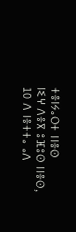ⵜⴻⵏⵢⴰⵔⵜ ⵏⵏⴻⵙ
ⵏⵉⵖ ⴷⴻⴳ ⵓⴼⵓⵙ ⵏⵏⴻⵙ,
10 ⴷ ⵏⴻⵜⵜⴰ ⴰⴷ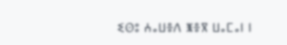ⵉⵙⵓ ⵄⴰⵡⴻⴷ ⵥⴻⴳ ⵡⴰⵎⴰⵏ ⵏ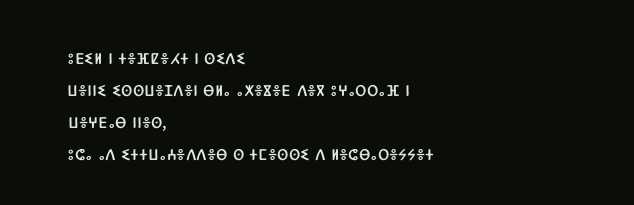ⵓⴹⵉⵍ ⵏ ⵜⴻⴼⵇⴻⵃⵜ ⵏ ⵙⵉⴷⵉ
ⵡⴻⵏⵏⵉ ⵉⵙⵙⵡⴻⵊⴷⴻⵏ ⴱⵍⴰ ⴰⵅⴻⴵⴻⴹ ⴷⴻⴳ ⵓⵖⴰⵔⵔⴰⴼ ⵏ ⵡⴻⵖⴹⴰⴱ ⵏⵏⴻⵙ,
ⵓⵛⴰ ⴰⴷ ⵉⵜⵜⵡⴰⵄⴻⴷⴷⴻⴱ ⵙ ⵜⵎⴻⵙⵙⵉ ⴷ ⵍⴻⵛⴱⴰⵔⴻⵢⵢⴻⵜ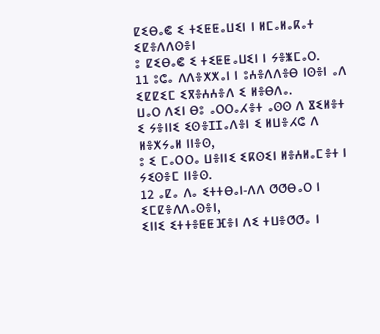ⵇⵉⴱⴰⵞ ⵉ ⵜⵉⵟⵟⴰⵡⵉⵏ ⵏ ⵍⵎⴰⵍⴰⴽⴰⵜ ⵉⵇⴻⴷⴷⵙⴻⵏ
ⵓ ⵇⵉⴱⴰⵞ ⵉ ⵜⵉⵟⵟⴰⵡⵉⵏ ⵏ ⵢⴻⵥⵎⴰⵔ.
11 ⵓⵛⴰ ⴷⴷⴻⵅⵅⴰⵏ ⵏ ⵓⵄⴻⴷⴷⴻⴱ ⵏⵙⴻⵏ ⴰⴷ ⵉⵇⵇⵉⵎ ⵉⴳⴻⵄⵄⴻⴷ ⵉ ⵍⴻⴱⴷⴰ.
ⵡⴰⵔ ⴷⵉⵏ ⴱⵓ ⴰⵔⵔⴰⵃⴻⵜ ⴰⵙⵙ ⴷ ⴵⵉⵍⴻⵜ
ⵉ ⵢⴻⵏⵏⵉ ⵉⵙⴻⵊⵊⴰⴷⴻⵏ ⵉ ⵍⵡⴻⵃⵛ ⴷ ⵍⴻⵅⵢⴰⵍ ⵏⵏⴻⵙ,
ⵓ ⵉ ⵎⴰⵔⵔⴰ ⵡⴻⵏⵏⵉ ⵉⴽⵙⵉⵏ ⵍⴻⵄⵍⴰⵎⴻⵜ ⵏ ⵢⵉⵙⴻⵎ ⵏⵏⴻⵙ.
12 ⴰⵇⴰ ⴷⴰ ⵉⵜⵜⴱⴰⵏ-ⴷⴷ ⵚⵚⴱⴰⵔ ⵏ ⵉⵎⵇⴻⴷⴷⴰⵙⴻⵏ,
ⵉⵏⵏⵉ ⵉⵜⵜⴻⵟⵟⴼⴻⵏ ⴷⵉ ⵜⵡⴻⵚⵚⴰ ⵏ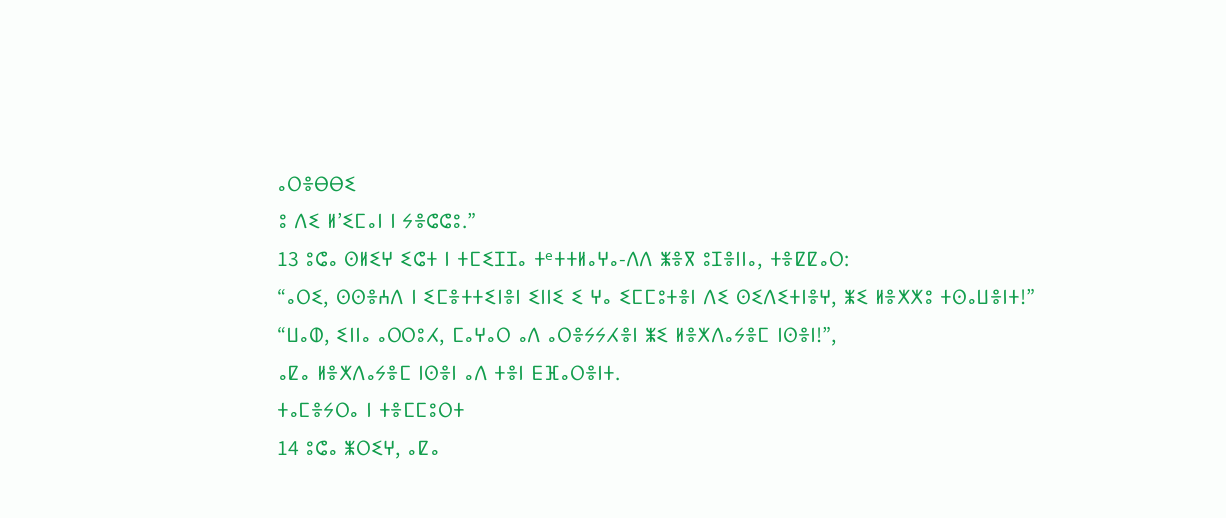ⴰⵔⴻⴱⴱⵉ
ⵓ ⴷⵉ ⵍ’ⵉⵎⴰⵏ ⵏ ⵢⴻⵛⵛⵓ.”
13 ⵓⵛⴰ ⵙⵍⵉⵖ ⵉⵛⵜ ⵏ ⵜⵎⵉⵊⵊⴰ ⵜᵉⵜⵜⵍⴰⵖⴰ-ⴷⴷ ⵥⴻⴳ ⵓⵊⴻⵏⵏⴰ, ⵜⴻⵇⵇⴰⵔ:
“ⴰⵔⵉ, ⵙⵙⴻⵄⴷ ⵏ ⵉⵎⴻⵜⵜⵉⵏⴻⵏ ⵉⵏⵏⵉ ⵉ ⵖⴰ ⵉⵎⵎⵓⵜⴻⵏ ⴷⵉ ⵙⵉⴷⵉⵜⵏⴻⵖ, ⵥⵉ ⵍⴻⵅⵅⵓ ⵜⵙⴰⵡⴻⵏⵜ!”
“ⵡⴰⵀ, ⵉⵏⵏⴰ ⴰⵔⵔⵓⵃ, ⵎⴰⵖⴰⵔ ⴰⴷ ⴰⵔⴻⵢⵢⵃⴻⵏ ⵥⵉ ⵍⴻⵅⴷⴰⵢⴻⵎ ⵏⵙⴻⵏ!”,
ⴰⵇⴰ ⵍⴻⵅⴷⴰⵢⴻⵎ ⵏⵙⴻⵏ ⴰⴷ ⵜⴻⵏ ⴹⴼⴰⵔⴻⵏⵜ.
ⵜⴰⵎⴻⵢⵔⴰ ⵏ ⵜⴻⵎⵎⵓⵔⵜ
14 ⵓⵛⴰ ⵥⵔⵉⵖ, ⴰⵇⴰ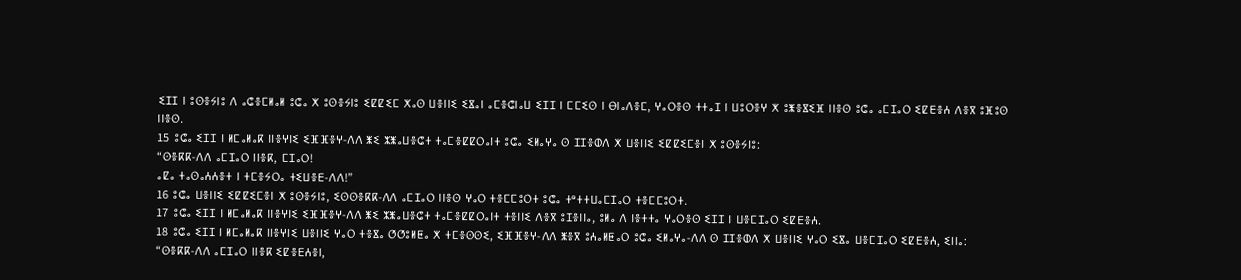ⵉⵊⵊ ⵏ ⵓⵙⴻⵢⵏⵓ ⴷ ⴰⵛⴻⵎⵍⴰⵍ ⵓⵛⴰ ⵅ ⵓⵙⴻⵢⵏⵓ ⵉⵇⵇⵉⵎ ⵅⴰⵙ ⵡⴻⵏⵏⵉ ⵉⴵⴰⵏ ⴰⵎⴻⵛⵏⴰⵡ ⵉⵊⵊ ⵏ ⵎⵎⵉⵙ ⵏ ⴱⵏⴰⴷⴻⵎ, ⵖⴰⵔⴻⵙ ⵜⵜⴰⵊ ⵏ ⵡⵓⵔⴻⵖ ⵅ ⵓⵥⴻⴵⵉⴼ ⵏⵏⴻⵙ ⵓⵛⴰ ⴰⵎⵊⴰⵔ ⵉⵇⴹⴻⵄ ⴷⴻⴳ ⵓⴼⵓⵙ ⵏⵏⴻⵙ.
15 ⵓⵛⴰ ⵉⵊⵊ ⵏ ⵍⵎⴰⵍⴰⴽ ⵏⵏⴻⵖⵏⵉ ⵉⴼⴼⴻⵖ-ⴷⴷ ⵥⵉ ⵣⵥⴰⵡⴻⵛⵜ ⵜⴰⵎⴻⵇⵇⵔⴰⵏⵜ ⵓⵛⴰ ⵉⵍⴰⵖⴰ ⵙ ⵊⵊⴻⵀⴷ ⵅ ⵡⴻⵏⵏⵉ ⵉⵇⵇⵉⵎⴻⵏ ⵅ ⵓⵙⴻⵢⵏⵓ:
“ⵙⴻⴽⴽ-ⴷⴷ ⴰⵎⵊⴰⵔ ⵏⵏⴻⴽ, ⵎⵊⴰⵔ!
ⴰⵇⴰ ⵜⴰⵙⴰⵄⵄⴻⵜ ⵏ ⵜⵎⴻⵢⵔⴰ ⵜⵉⵡⴻⴹ-ⴷⴷ!”
16 ⵓⵛⴰ ⵡⴻⵏⵏⵉ ⵉⵇⵇⵉⵎⴻⵏ ⵅ ⵓⵙⴻⵢⵏⵓ, ⵉⵙⵙⴻⴽⴽ-ⴷⴷ ⴰⵎⵊⴰⵔ ⵏⵏⴻⵙ ⵖⴰⵔ ⵜⴻⵎⵎⵓⵔⵜ ⵓⵛⴰ ⵜᵉⵜⵜⵡⴰⵎⵊⴰⵔ ⵜⴻⵎⵎⵓⵔⵜ.
17 ⵓⵛⴰ ⵉⵊⵊ ⵏ ⵍⵎⴰⵍⴰⴽ ⵏⵏⴻⵖⵏⵉ ⵉⴼⴼⴻⵖ-ⴷⴷ ⵥⵉ ⵣⵥⴰⵡⴻⵛⵜ ⵜⴰⵎⴻⵇⵇⵔⴰⵏⵜ ⵜⴻⵏⵏⵉ ⴷⴻⴳ ⵓⵊⴻⵏⵏⴰ, ⵓⵍⴰ ⴷ ⵏⴻⵜⵜⴰ ⵖⴰⵔⴻⵙ ⵉⵊⵊ ⵏ ⵡⴻⵎⵊⴰⵔ ⵉⵇⴹⴻⵄ.
18 ⵓⵛⴰ ⵉⵊⵊ ⵏ ⵍⵎⴰⵍⴰⴽ ⵏⵏⴻⵖⵏⵉ ⵡⴻⵏⵏⵉ ⵖⴰⵔ ⵜⴻⴵⴰ ⵚⵚⵓⵍⵟⴰ ⵅ ⵜⵎⴻⵙⵙⵉ, ⵉⴼⴼⴻⵖ-ⴷⴷ ⵥⴻⴳ ⵓⵄⴰⵍⵟⴰⵔ ⵓⵛⴰ ⵉⵍⴰⵖⴰ-ⴷⴷ ⵙ ⵊⵊⴻⵀⴷ ⵅ ⵡⴻⵏⵏⵉ ⵖⴰⵔ ⵉⴵⴰ ⵡⴻⵎⵊⴰⵔ ⵉⵇⴹⴻⵄ, ⵉⵏⵏⴰ:
“ⵙⴻⴽⴽ-ⴷⴷ ⴰⵎⵊⴰⵔ ⵏⵏⴻⴽ ⵉⵇⴻⴹⵄⴻⵏ,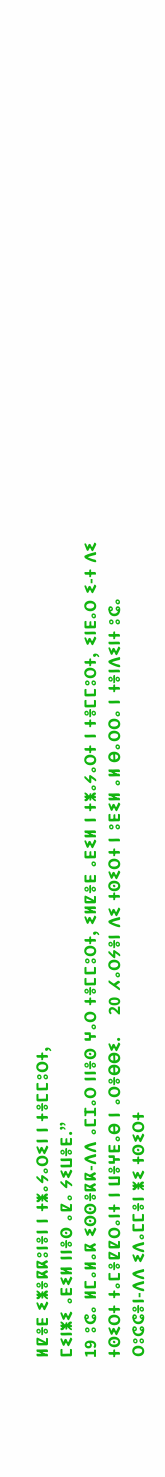ⵍⵇⴻⴹ ⵉⵥⴻⴽⴽⵓⵏⴻⵏ ⵏ ⵜⵥⴰⵢⴰⵔⵉⵏ ⵏ ⵜⴻⵎⵎⵓⵔⵜ,
ⵎⵉⵏⵥⵉ ⴰⴹⵉⵍ ⵏⵏⴻⵙ ⴰⵇⴰ ⵢⵉⵡⴻⴹ.”
19 ⵓⵛⴰ ⵍⵎⴰⵍⴰⴽ ⵉⵙⵙⴻⴽⴽ-ⴷⴷ ⴰⵎⵊⴰⵔ ⵏⵏⴻⵙ ⵖⴰⵔ ⵜⴻⵎⵎⵓⵔⵜ, ⵉⵍⵇⴻⴹ ⴰⴹⵉⵍ ⵏ ⵜⵥⴰⵢⴰⵔⵜ ⵏ ⵜⴻⵎⵎⵓⵔⵜ, ⵉⵏⴹⴰⵔ ⵉ-ⵜ ⴷⵉ ⵜⵙⵉⵔⵜ ⵜⴰⵎⴻⵇⵇⵔⴰⵏⵜ ⵏ ⵡⴻⵖⴹⴰⴱ ⵏ ⴰⵔⴻⴱⴱⵉ.    20 ⵃⴰⵔⵢⴻⵏ ⴷⵉ ⵜⵙⵉⵔⵜ ⵏ ⵓⴹⵉⵍ ⴰⵍ ⴱⴰⵔⵔⴰ ⵏ ⵜⴻⵏⴷⵉⵏⵜ ⵓⵛⴰ ⵔⵓⵛⵛⴻⵏ-ⴷⴷ ⵉⴷⴰⵎⵎⴻⵏ ⵥⵉ ⵜⵙⵉⵔⵜ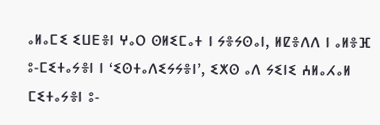ⴰⵍⴰⵎⵉ ⵉⵡⴹⴻⵏ ⵖⴰⵔ ⵙⵍⵉⵎⴰⵜ ⵏ ⵢⴻⵢⵙⴰⵏ, ⵍⵇⴻⴷⴷ ⵏ ⴰⵍⴻⴼ ⵓ-ⵎⵉⵜⴰⵢⴻⵏ ⵏ ‘ⵉⵙⵜⴰⴷⵉⵢⵢⴻⵏ’, ⵉⵅⵙ ⴰⴷ ⵢⵉⵏⵉ ⵄⵍⴰⵃⴰⵍ ⵎⵉⵜⴰⵢⴻⵏ ⵓ-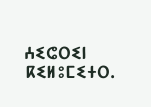ⵄⵉⵛⵔⵉⵏ ⴽⵉⵍⵓⵎⵉⵜⵔ.